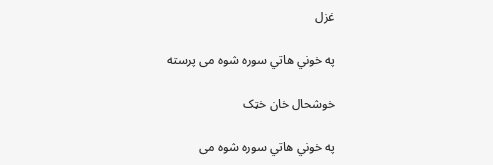غزل

په خوني هاتي سوره شوه می پرسته

خوشحال خان خټک

په خوني هاتي سوره شوه می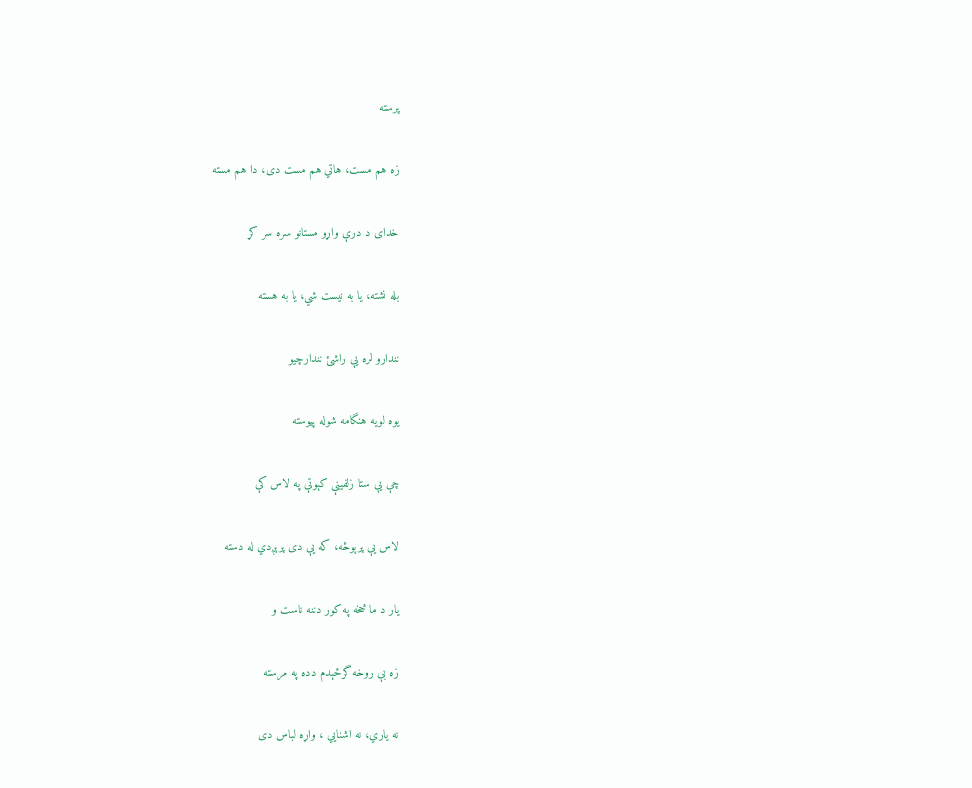پرسته

زه هم مست، هاتي هم مست دی، دا هم مسته

خدای د درې واړو مستانو سره سر کړ

بله نشته، يا به نيست شي، يا به هسته

نندارو لره يې راشئ نندارچيو

يوه لويه هنگامه شوله پيوسته

چې يې ستا زلفينې کېوتې په لاس کې

لاس يې پرېوځه، که يې دی پرېږدي له دسته

يار د ما څخه په کور دننه ناست و

زه بې روخه گرځېدم دده په مرسته

نه ياري، نه اشنايي ، واړه لباس دی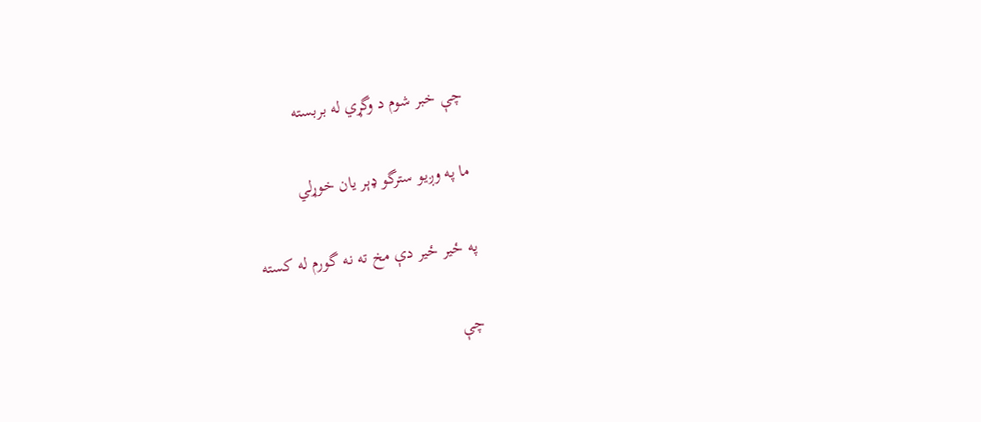چې خبر شوم د وگړي له بربسته

ما په وږيو سترگو ډېر يان خوړلي

په ځير ځير دې مخ ته نه گورم له کسته

چې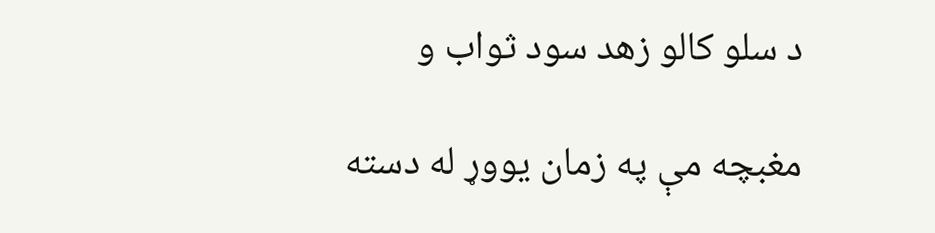د سلو کالو زهد سود ثواب و

مغبچه مې په زمان يووړ له دسته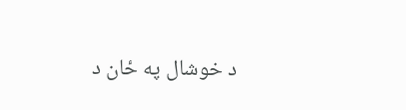د خوشال په ځان د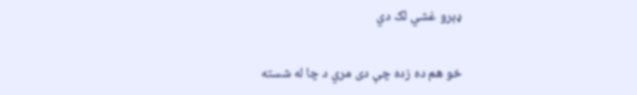ډېرو غشي لک دي

خو هم ده زده چې دی مري د چا له شسته